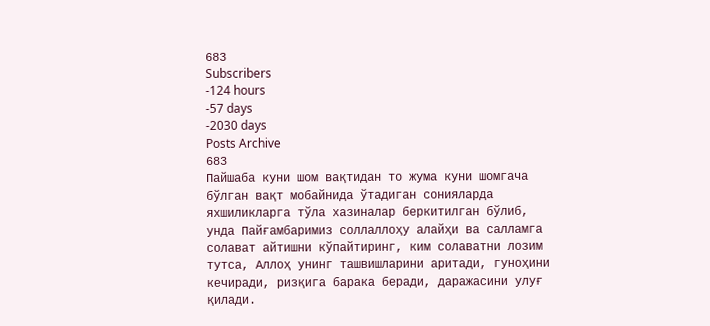683
Subscribers
-124 hours
-57 days
-2030 days
Posts Archive
683
Пайшаба куни шом вақтидан то жума куни шомгача бўлган вақт мобайнида ўтадиган сонияларда яхшиликларга тўла хазиналар беркитилган бўлиб, унда Пайғамбаримиз соллаллоҳу алайҳи ва салламга солават айтишни кўпайтиринг, ким солаватни лозим тутса, Аллоҳ унинг ташвишларини аритади, гуноҳини кечиради, ризқига барака беради, даражасини улуғ қилади.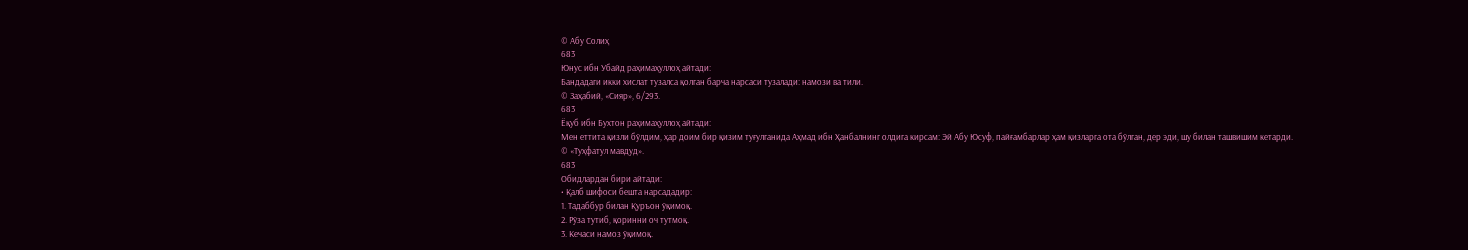© Абу Солиҳ
683
Юнус ибн Убайд раҳимаҳуллоҳ айтади:
Бандадаги икки хислат тузалса қолган барча нарсаси тузалади: намози ва тили.
© Заҳабий, «Сияр», 6/293.
683
Ёқуб ибн Бухтон раҳимаҳуллоҳ айтади:
Мен еттита қизли бўлдим, ҳар доим бир қизим туғулганида Аҳмад ибн Ҳанбалнинг олдига кирсам: Эй Абу Юсуф, пайғамбарлар ҳам қизларга ота бўлган, дер эди, шу билан ташвишим кетарди.
© «Туҳфатул мавдуд».
683
Обидлардан бири айтади:
• Қалб шифоси бешта нарсададир:
1. Тадаббур билан Қуръон ўқимоқ.
2. Рўза тутиб, қоринни оч тутмоқ.
3. Кечаси намоз ўқимоқ.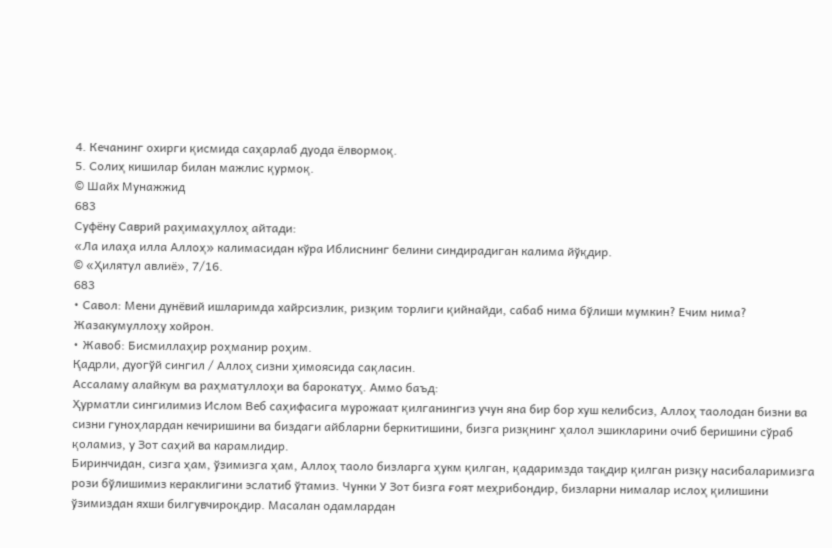4. Кечанинг охирги қисмида саҳарлаб дуода ёлвормоқ.
5. Солиҳ кишилар билан мажлис қурмоқ.
© Шайх Мунажжид
683
Суфёну Саврий раҳимаҳуллоҳ айтади:
«Ла илаҳа илла Аллоҳ» калимасидан кўра Иблиснинг белини синдирадиган калима йўқдир.
© «Ҳилятул авлиё», 7/16.
683
• Савол: Мени дунёвий ишларимда хайрсизлик, ризқим торлиги қийнайди, сабаб нима бўлиши мумкин? Ечим нима?
Жазакумуллоҳу хойрон.
• Жавоб: Бисмиллаҳир роҳманир роҳим.
Қадрли, дуогўй сингил / Аллоҳ сизни ҳимоясида сақласин.
Ассаламу алайкум ва раҳматуллоҳи ва барокатуҳ. Аммо баъд:
Ҳурматли сингилимиз Ислом Веб саҳифасига мурожаат қилганингиз учун яна бир бор хуш келибсиз, Аллоҳ таолодан бизни ва сизни гуноҳлардан кечиришини ва биздаги айбларни беркитишини, бизга ризқнинг ҳалол эшикларини очиб беришини сўраб қоламиз, у Зот саҳий ва карамлидир.
Биринчидан, сизга ҳам, ўзимизга ҳам, Аллоҳ таоло бизларга ҳукм қилган, қадаримзда тақдир қилган ризқу насибаларимизга рози бўлишимиз кераклигини эслатиб ўтамиз. Чунки У Зот бизга ғоят меҳрибондир, бизларни нималар ислоҳ қилишини ўзимиздан яхши билгувчироқдир. Масалан одамлардан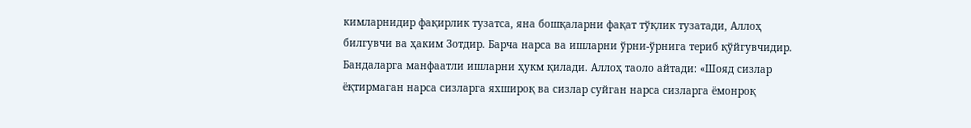кимларнидир фақирлик тузатса, яна бошқаларни фақат тўқлик тузатади, Аллоҳ билгувчи ва ҳаким Зотдир. Барча нарса ва ишларни ўрни-ўрнига териб қўйгувчидир. Бандаларга манфаатли ишларни ҳукм қилади. Аллоҳ таоло айтади: «Шояд сизлар ёқтирмаган нарса сизларга яхшироқ ва сизлар суйган нарса сизларга ёмонроқ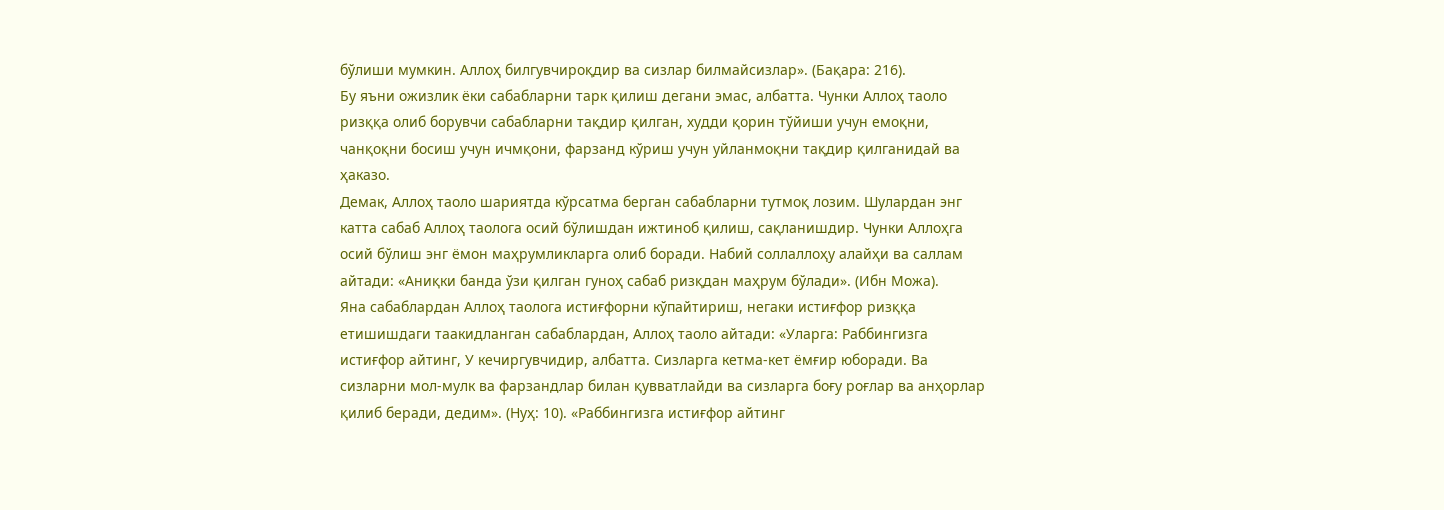бўлиши мумкин. Аллоҳ билгувчироқдир ва сизлар билмайсизлар». (Бақара: 216).
Бу яъни ожизлик ёки сабабларни тарк қилиш дегани эмас, албатта. Чунки Аллоҳ таоло ризққа олиб борувчи сабабларни тақдир қилган, худди қорин тўйиши учун емоқни, чанқоқни босиш учун ичмқони, фарзанд кўриш учун уйланмоқни тақдир қилганидай ва ҳаказо.
Демак, Аллоҳ таоло шариятда кўрсатма берган сабабларни тутмоқ лозим. Шулардан энг катта сабаб Аллоҳ таолога осий бўлишдан ижтиноб қилиш, сақланишдир. Чунки Аллоҳга осий бўлиш энг ёмон маҳрумликларга олиб боради. Набий соллаллоҳу алайҳи ва саллам айтади: «Аниқки банда ўзи қилган гуноҳ сабаб ризқдан маҳрум бўлади». (Ибн Можа).
Яна сабаблардан Аллоҳ таолога истиғфорни кўпайтириш, негаки истиғфор ризққа етишишдаги таакидланган сабаблардан, Аллоҳ таоло айтади: «Уларга: Раббингизга истиғфор айтинг, У кечиргувчидир, албатта. Сизларга кетма-кет ёмғир юборади. Ва сизларни мол-мулк ва фарзандлар билан қувватлайди ва сизларга боғу роғлар ва анҳорлар қилиб беради, дедим». (Нуҳ: 10). «Раббингизга истиғфор айтинг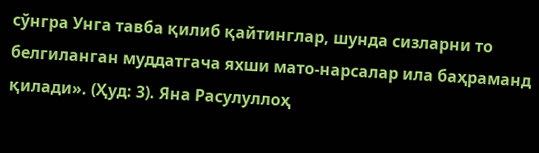сўнгра Унга тавба қилиб қайтинглар, шунда сизларни то белгиланган муддатгача яхши мато-нарсалар ила баҳраманд қилади». (Ҳуд: 3). Яна Расулуллоҳ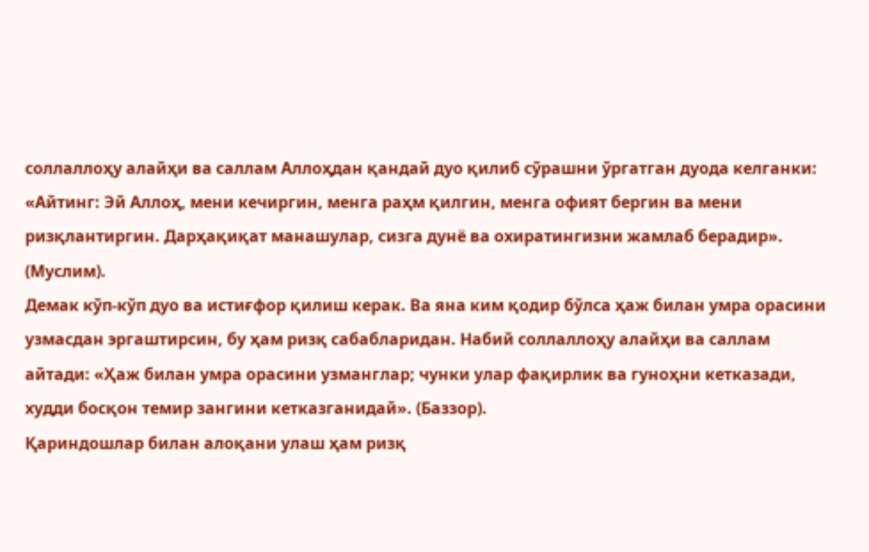соллаллоҳу алайҳи ва саллам Аллоҳдан қандай дуо қилиб сўрашни ўргатган дуода келганки: «Айтинг: Эй Аллоҳ, мени кечиргин, менга раҳм қилгин, менга офият бергин ва мени ризқлантиргин. Дарҳақиқат манашулар, сизга дунё ва охиратингизни жамлаб берадир». (Муслим).
Демак кўп-кўп дуо ва истиғфор қилиш керак. Ва яна ким қодир бўлса ҳаж билан умра орасини узмасдан эргаштирсин, бу ҳам ризқ сабабларидан. Набий соллаллоҳу алайҳи ва саллам айтади: «Ҳаж билан умра орасини узманглар; чунки улар фақирлик ва гуноҳни кетказади, худди босқон темир зангини кетказганидай». (Баззор).
Қариндошлар билан алоқани улаш ҳам ризқ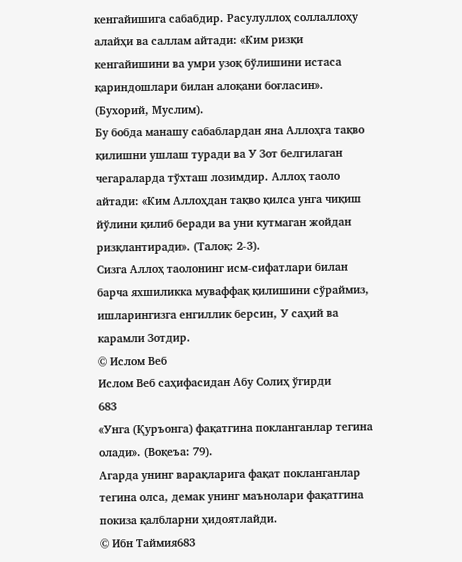кенгайишига сабабдир. Расулуллоҳ соллаллоҳу алайҳи ва саллам айтади: «Ким ризқи кенгайишини ва умри узоқ бўлишини истаса қариндошлари билан алоқани боғласин». (Бухорий, Муслим).
Бу бобда манашу сабаблардан яна Аллоҳга тақво қилишни ушлаш туради ва У Зот белгилаган чегараларда тўхташ лозимдир. Аллоҳ таоло айтади: «Ким Аллоҳдан тақво қилса унга чиқиш йўлини қилиб беради ва уни кутмаган жойдан ризқлантиради». (Талоқ: 2-3).
Сизга Аллоҳ таолонинг исм-сифатлари билан барча яхшиликка муваффақ қилишини сўраймиз, ишларингизга енгиллик берсин, У саҳий ва карамли Зотдир.
© Ислом Веб
Ислом Веб саҳифасидан Абу Солиҳ ўгирди
683
«Унга (Қуръонга) фақатгина покланганлар тегина олади». (Воқеъа: 79).
Агарда унинг варақларига фақат покланганлар тегина олса, демак унинг маънолари фақатгина покиза қалбларни ҳидоятлайди.
© Ибн Таймия683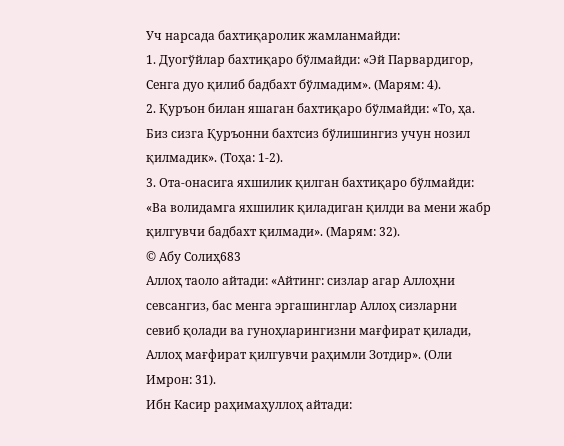Уч нарсада бахтиқаролик жамланмайди:
1. Дуогўйлар бахтиқаро бўлмайди: «Эй Парвардигор, Сенга дуо қилиб бадбахт бўлмадим». (Марям: 4).
2. Қуръон билан яшаган бахтиқаро бўлмайди: «То, ҳа. Биз сизга Қуръонни бахтсиз бўлишингиз учун нозил қилмадик». (Тоҳа: 1-2).
3. Ота-онасига яхшилик қилган бахтиқаро бўлмайди: «Ва волидамга яхшилик қиладиган қилди ва мени жабр қилгувчи бадбахт қилмади». (Марям: 32).
© Абу Солиҳ683
Аллоҳ таоло айтади: «Айтинг: сизлар агар Аллоҳни севсангиз, бас менга эргашинглар Аллоҳ сизларни севиб қолади ва гуноҳларингизни мағфират қилади, Аллоҳ мағфират қилгувчи раҳимли Зотдир». (Оли Имрон: 31).
Ибн Касир раҳимаҳуллоҳ айтади: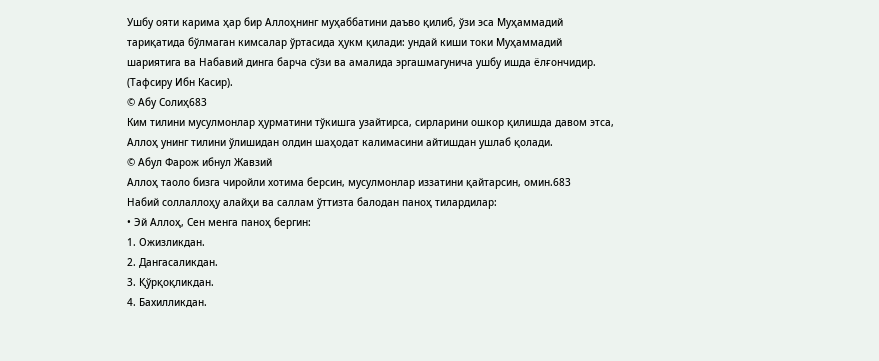Ушбу ояти карима ҳар бир Аллоҳнинг муҳаббатини даъво қилиб, ўзи эса Муҳаммадий тариқатида бўлмаган кимсалар ўртасида ҳукм қилади: ундай киши токи Муҳаммадий шариятига ва Набавий динга барча сўзи ва амалида эргашмагунича ушбу ишда ёлғончидир. (Тафсиру Ибн Касир).
© Абу Солиҳ683
Ким тилини мусулмонлар ҳурматини тўкишга узайтирса, сирларини ошкор қилишда давом этса, Аллоҳ унинг тилини ўлишидан олдин шаҳодат калимасини айтишдан ушлаб қолади.
© Абул Фарож ибнул Жавзий
Аллоҳ таоло бизга чиройли хотима берсин, мусулмонлар иззатини қайтарсин, омин.683
Набий соллаллоҳу алайҳи ва саллам ўттизта балодан паноҳ тилардилар:
• Эй Аллоҳ, Сен менга паноҳ бергин:
1. Ожизликдан.
2. Дангасаликдан.
3. Қўрқоқликдан.
4. Бахилликдан.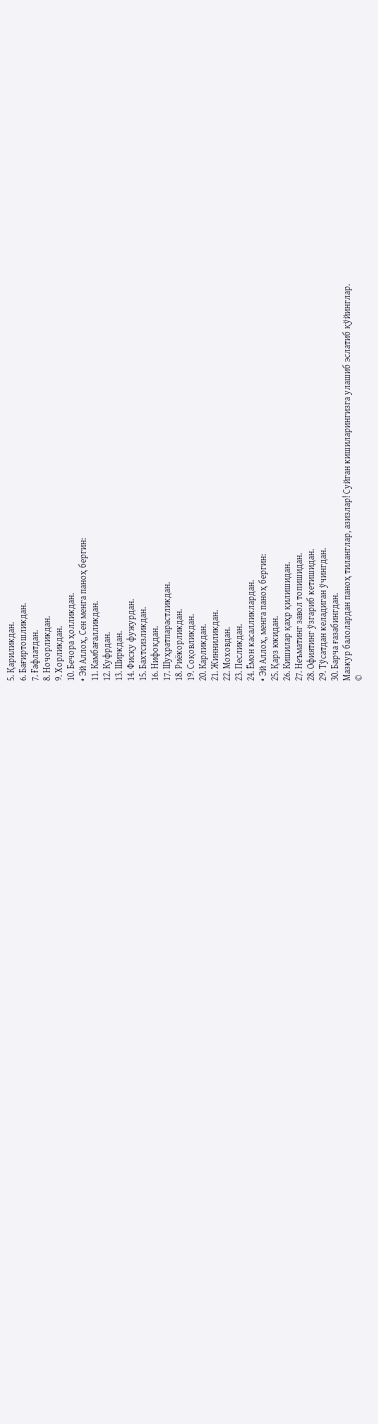5. Қариликдан.
6. Бағиртошликдан.
7. Ғафлатдан.
8. Ночорликдан.
9. Хорликдан.
10. Бечора ҳолликдан.
• Эй Аллоҳ, Сен менга паноҳ бергин:
11. Камбағалликдан.
12. Куфрдан.
13. Ширкдан.
14. Фисқу фужурдан.
15. Бахтсизликдан.
16. Нифоқдан.
17. Шуҳратпарастликдан.
18. Риёкорликдан.
19. Соқовликдан.
20. Карликдан.
21. Жинниликдан.
22. Моховдан.
23. Песликдан.
24. Ёмон касалликлардан.
• Эй Аллоҳ, менга паноҳ бергин:
25. Қарз юкидан.
26. Кишилар қаҳр қилишидан.
27. Неъматинг завол топишидан.
28. Офиятинг ўзгариб кетишидан.
29. Тўсатдан келадиган ўчингдан.
30. Барча ғазабингдан.
Мазкур балолардан паноҳ тиланглар, азизлар! Суйган кишиларингизга улашиб эслатиб қўйинглар.
©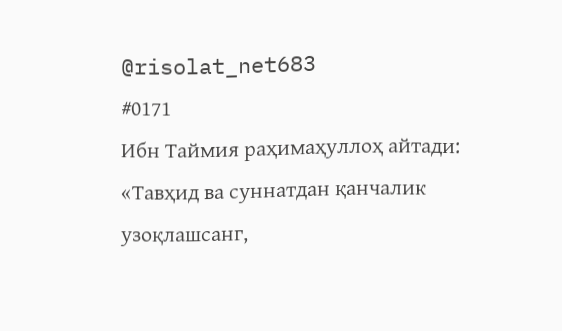@risolat_net683
#0171
Ибн Таймия раҳимаҳуллоҳ айтади:
«Тавҳид ва суннатдан қанчалик узоқлашсанг,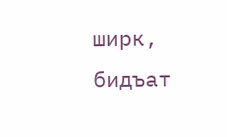ширк, бидъат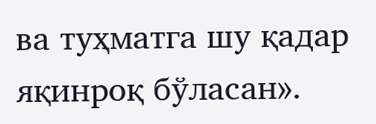ва туҳматга шу қадар яқинроқ бўласан».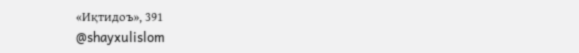«Иқтидоъ», 391
@shayxulislom